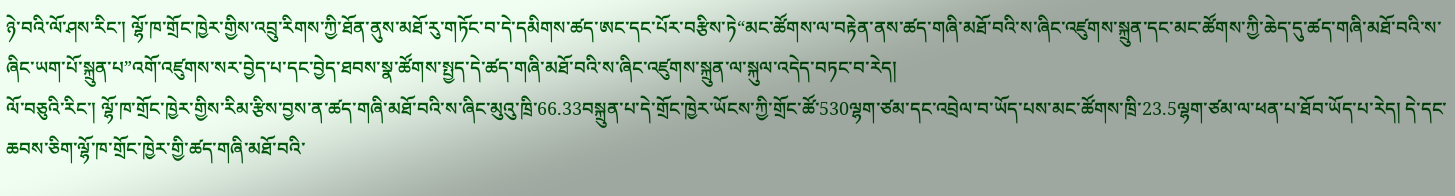ཉེ་བའི་ལོ་ཤས་རིང་། ལྷོ་ཁ་གྲོང་ཁྱེར་གྱིས་འབྲུ་རིགས་ཀྱི་ཐོན་ནུས་མཐོ་རུ་གཏོང་བ་དེ་དམིགས་ཚད་ཨང་དང་པོར་བརྩིས་ཏེ“མང་ཚོགས་ལ་བརྟེན་ནས་ཚད་གཞི་མཐོ་བའི་ས་ཞིང་འཛུགས་སྐྲུན་དང་མང་ཚོགས་ཀྱི་ཆེད་དུ་ཚད་གཞི་མཐོ་བའི་ས་ཞིང་ཡག་པོ་སྐྲུན་པ”འགོ་འཛུགས་སར་བྱེད་པ་དང་བྱེད་ཐབས་སྣ་ཚོགས་སྤྱད་དེ་ཚད་གཞི་མཐོ་བའི་ས་ཞིང་འཛུགས་སྐྲུན་ལ་སྐུལ་འདེད་བཏང་བ་རེད།
ལོ་བཅུའི་རིང་། ལྷོ་ཁ་གྲོང་ཁྱེར་གྱིས་རིམ་རྩིས་བྱས་ན་ཚད་གཞི་མཐོ་བའི་ས་ཞིང་མུའུ་ཁྲི་66.33བསྐྲུན་པ་དེ་གྲོང་ཁྱེར་ཡོངས་ཀྱི་གྲོང་ཚོ་530ལྷག་ཙམ་དང་འབྲེལ་བ་ཡོད་པས་མང་ཚོགས་ཁྲི་23.5ལྷག་ཙམ་ལ་ཕན་པ་ཐོབ་ཡོད་པ་རེད། དེ་དང་ཆབས་ཅིག་ལྷོ་ཁ་གྲོང་ཁྱེར་གྱི་ཚད་གཞི་མཐོ་བའི་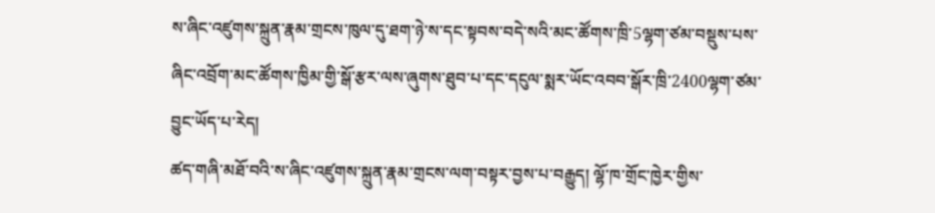ས་ཞིང་འཛུགས་སྐྲུན་རྣམ་གྲངས་ཁུལ་དུ་ཐག་ཉེ་ས་དང་སྟབས་བདེ་སའི་མང་ཚོགས་ཁྲི་5ལྷག་ཙམ་བསྡུས་པས་ཞིང་འབྲོག་མང་ཚོགས་ཁྱིམ་གྱི་སྒོ་རྩར་ལས་ཞུགས་ཐུབ་པ་དང་དངུལ་སྨར་ཡོང་འབབ་སྒོར་ཁྲི་2400ལྷག་ཙམ་བྱུང་ཡོད་པ་རེད།
ཚད་གཞི་མཐོ་བའི་ས་ཞིང་འཛུགས་སྐྲུན་རྣམ་གྲངས་ལག་བསྟར་བྱས་པ་བརྒྱུད། ལྷོ་ཁ་གྲོང་ཁྱེར་གྱིས་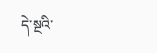དེ་སྔའི་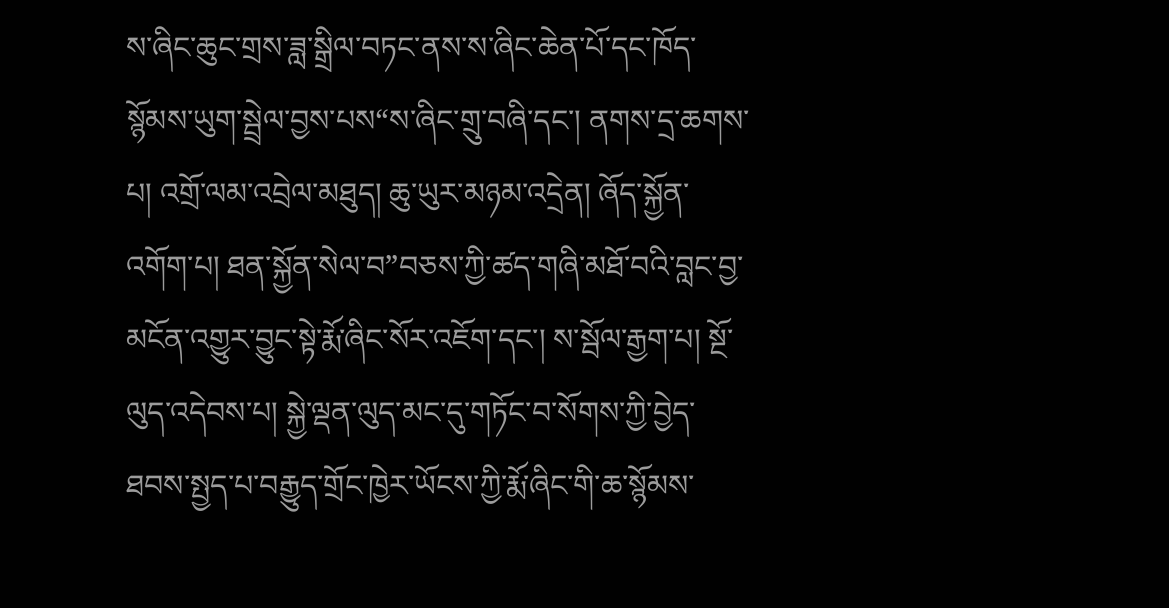ས་ཞིང་ཆུང་གྲས་ཟླ་སྒྲིལ་བཏང་ནས་ས་ཞིང་ཆེན་པོ་དང་ཁོད་སྙོམས་ཡུག་སྦྲེལ་བྱས་པས“ས་ཞིང་གྲུ་བཞི་དང་། ནགས་དྲ་ཆགས་པ། འགྲོ་ལམ་འབྲེལ་མཐུད། ཆུ་ཡུར་མཉམ་འདྲེན། ཞོད་སྐྱོན་འགོག་པ། ཐན་སྐྱོན་སེལ་བ”བཅས་ཀྱི་ཚད་གཞི་མཐོ་བའི་བླང་བྱ་མངོན་འགྱུར་བྱུང་སྟེ་རྨོ་ཞིང་སོར་འཇོག་དང་། ས་སྦོལ་རྒྱག་པ། སྔོ་ལུད་འདེབས་པ། སྐྱེ་ལྡན་ལུད་མང་དུ་གཏོང་བ་སོགས་ཀྱི་བྱེད་ཐབས་སྤྱད་པ་བརྒྱུད་གྲོང་ཁྱེར་ཡོངས་ཀྱི་རྨོ་ཞིང་གི་ཆ་སྙོམས་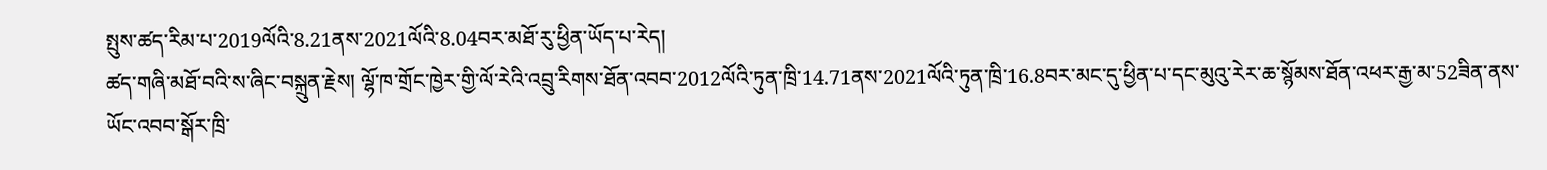སྤུས་ཚད་རིམ་པ་2019ལོའི་8.21ནས་2021ལོའི་8.04བར་མཐོ་རུ་ཕྱིན་ཡོད་པ་རེད།
ཚད་གཞི་མཐོ་བའི་ས་ཞིང་བསྐྲུན་རྗེས། ལྷོ་ཁ་གྲོང་ཁྱེར་གྱི་ལོ་རེའི་འབྲུ་རིགས་ཐོན་འབབ་2012ལོའི་ཏུན་ཁྲི་14.71ནས་2021ལོའི་ཏུན་ཁྲི་16.8བར་མང་དུ་ཕྱིན་པ་དང་མུའུ་རེར་ཆ་སྙོམས་ཐོན་འཕར་རྒྱ་མ་52ཟིན་ནས་ཡོང་འབབ་སྒོར་ཁྲི་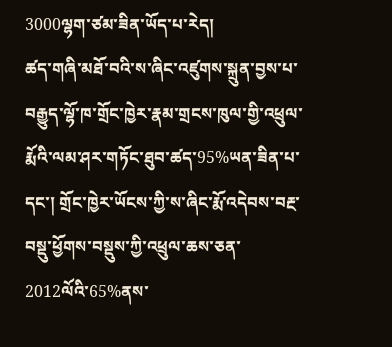3000ལྷག་ཙམ་ཟིན་ཡོད་པ་རེད།
ཚད་གཞི་མཐོ་བའི་ས་ཞིང་འཛུགས་སྐྲུན་བྱས་པ་བརྒྱུད་ལྷོ་ཁ་གྲོང་ཁྱེར་རྣམ་གྲངས་ཁུལ་གྱི་འཕྲུལ་རྨོའི་ལམ་ཤར་གཏོང་ཐུབ་ཚད་95%ཡན་ཟིན་པ་དང་། གྲོང་ཁྱེར་ཡོངས་ཀྱི་ས་ཞིང་རྨོ་འདེབས་བརྔ་བསྡུ་ཕྱོགས་བསྡུས་ཀྱི་འཕྲུལ་ཆས་ཅན་2012ལོའི་65%ནས་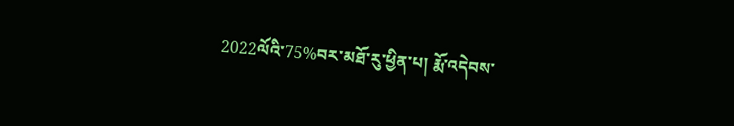2022ལོའི་75%བར་མཐོ་རུ་ཕྱིན་པ། རྨོ་འདེབས་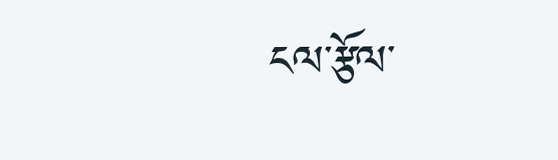ངལ་རྩོལ་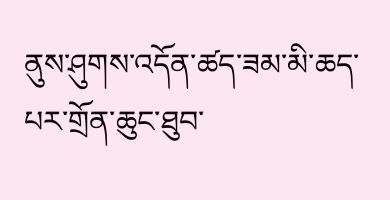ནུས་ཤུགས་འདོན་ཚད་ཟམ་མི་ཆད་པར་གྲོན་ཆུང་ཐུབ་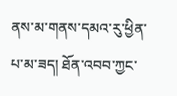ནས་མ་གནས་དམའ་རུ་ཕྱིན་པ་མ་ཟད། ཐོན་འབབ་ཀྱང་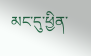མང་དུ་ཕྱིན་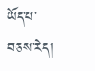ཡོད་པ་བཅས་རེད།